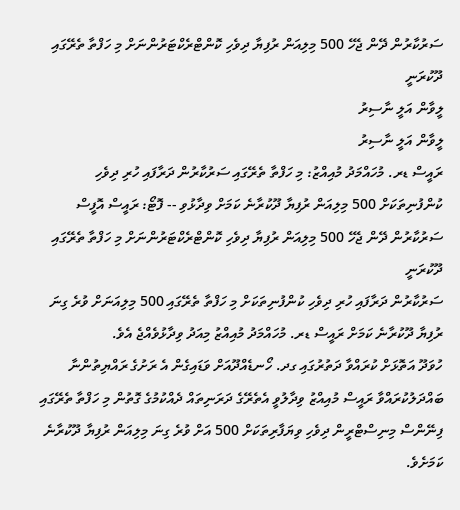ސަރުކާރުން ދޭން ޖެހޭ 500 މިލިއަން ރުފިޔާ ދިވެހި ކޮންޓްރެކްޓަރުންނަށް މި ހަފްތާ ތެރޭގައި ދޫކުރަނީ
ލީވާން އަލީ ނާސިރު
ލީވާން އަލީ ނާސިރު
ރައީސް ޑރ. މުހައްމަދު މުއިއްޒު: މި ހަފްތާ ތެރޭގައި ސަރުކާރުން ދަރާފައި ހުރި ދިވެހި ކުންފުނިތަކަށް 500 މިލިއަން ރުފިޔާ ދޫކުރާނެ ކަމަށް ވިދާޅުވި -- ފޮޓޯ: ރައީސް އޮފީސް
ސަރުކާރުން ދޭން ޖެހޭ 500 މިލިއަން ރުފިޔާ ދިވެހި ކޮންޓްރެކްޓަރުންނަށް މި ހަފްތާ ތެރޭގައި ދޫކުރަނީ
ސަރުކާރުން ދަރާފައި ހުރި ދިވެހި ކުންފުނިތަކަށް މި ހަފްތާ ތެރޭގައި 500 މިލިއަނަށް ވުރެ ގިނަ ރުފިޔާ ދޫކުރާނެ ކަމަށް ރައީސް ޑރ. މުހައްމަދު މުއިއްޒު މިއަދު ވިދާޅުވެއްޖެ އެވެ.
ހުވަދޫ އަތޮޅަށް ކުރައްވާ ދަތުރުގައި ގދ. ހޯނޑެއްދޫއަށް ވަޑައިގެން އެ ރަށުގެ ރައްޔިތުންނާ ބައްދަލުކުރައްވާ ރައީސް މުއިއްޒު ވިދާލުވީ އެތެރޭގެ ދަރަނިތައް ދެއްކުމުގެ ގޮތުން މި ހަފްތާ ތެރޭގައި ފިނޭންސް މިނިސްޓްރީން ދިވެހި ވިޔަފާރިތަކަށް 500 އަށް ވުރެ ގިނަ މިލިއަން ރުފިޔާ ދޫކުރާނެ ކަމަށެވެ.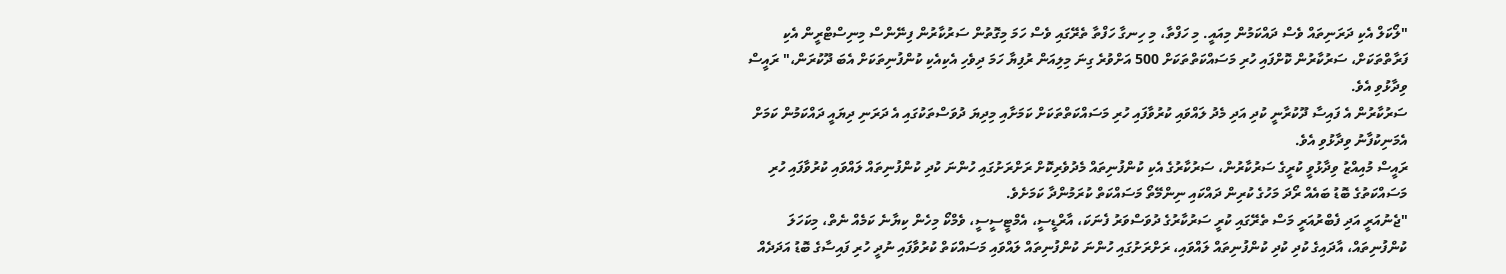"ލޯކަލް އެކި ދަރަނިތައް ވެސް ދައްކަމުން މިއައީ. މި ހަފްތާ، މި ހިނގާ ހަފްތާ ތެރޭގައި ވެސް ހަމަ މިގޮތުން ސަރުކާރުން ފިނޭންސް މިނިސްޓްރީން އެކި ފަރާތްތަކަށް، ސަރުކާރުން ކޮށްފައި ހުރި މަސައްކަތްތަކަށް 500 އަށްވުރެ ގިނަ މިލިއަން ރުފިޔާ ހަމަ ދިވެހި އެކިއެކި ކުންފުނިތަކަށް އެބަ ދޫކުރަން،" ރައީސް ވިދާޅުވި އެވެ.
ސަރުކާރުން އެ ފައިސާ ދޫކުރާނީ ކުދި އަދި މެދު ލައްވައި ކުރުވާފައި ހުރި މަސައްކަތްތަކަށް ކަމަށާއި މިދިޔަ ދުވަސްތަކުގައި އެ ދަރަނި ދިޔައީ ދައްކަމުން ކަމަށް އެމަނިކުފާނު ވިދާޅުވި އެވެ.
ރައީސް މުއިއްޒު ވިދާޅުވީ ކުރީގެ ސަރުކާރުން، ސަރުކާރުގެ އެކި ކުންފުނިތައް މެދުވެރިކޮށް ރަށްރަށުގައި ހުންނަ ކުދި ކުންފުނިތައް ލައްވައި ކުރުވާފައި ހުރި މަސައްކަތުގެ ބޮޑު ބައެއް ރޯދަ މަހުގެ ކުރިން ދައްކައި ނިންމޭތޯ މަސައްކަތް ކުރަމުންދާ ކަމަށެވެ.
"ޖެނުއަރީ އަދި ފެބްރުއަރީ މަސް ތެރޭގައި ކުރީ ސަރުކާރުގެ ދުވަސްވަރު ފެނަކަ، އާރްޑީސީ، އެމްޓީސީސީ، ވެމްކޯ މިހެން ކިޔާނެ ކަމެއް ނެތް، މިކަހަލަ ކުންފުނިތައް، އާދައިގެ ކުދި ކުދި ކުންފުނިތައް ލައްވައި، ރަށްރަށުގައި ހުންނަ ކުންފުނިތައް ލައްވައި މަސައްކަތް ކުރުވާފައި ނުދީ ހުރި ފައިސާގެ ބޮޑު އަދަދެއް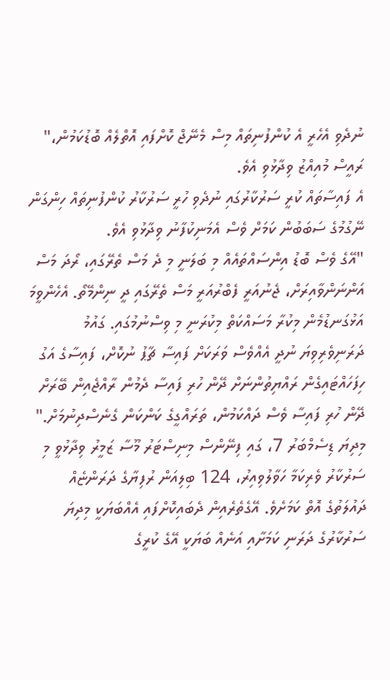ނުދެވި އެހެރީ އެ ކުންފުނިތައް މިސް މެނޭޖް ކޮށްފައި އޮތްލެއް ބޮޑުކަމުން،" ރައީސް މުއިއްޒު ވިދާޅުވި އެވެ.
އެ ފައިސާތައް ކުރީ ސަރުކާރުގައި ނުދެވި ހުރީ ސަރުކާރު ކުންފުނިތައް ހިންގަން ނޭގުމުގެ ސަބަބުން ކަމަށް ވެސް އެމަނިކުފާނު ވިދާޅުވި އެވެ.
"އޭގެ ވެސް ބޮޑު އިންސައްތައެއް މި ބަލަނީ މި ދެ މަސް ތެރޭގައި، ރޯދަ މަސް އަންނަންވާއިރަށް، ޖެނުއަރީ ފެބްރުއަރީ މަސް ތެރޭގައި ދީ ނިންމޭތޯ. އެހެންވީމަ އަޅުގަނޑުމެން މިކުރާ މަސައްކަތް މިކުރަނީ މި ވިސްނުމުގައި. ގައުމު ދަރަނިވެރިވިޔަ ނުދީ އެއްވެސް ވަރަކަށް ފައިސާ ޗާޕު ނުކޮށް، ފައިސާގެ އަގު ހިފަހައްޓައިގެން ރައްޔިތުންނަށް ދޭން ހުރި ފައިސާ ދެމުން ރާއްޖެއިން ބޭރަށް ދޭން ހުރި ފައިސާ ވެސް ދައްކަމުން، ތަރައްގީގެ ކަންކަން ގެނެސްދިނުމަށް."
މިދިޔަ ޑިސެމްބަރު 7، ގައި ފިނޭންސް މިނިސްޓަރު މޫސާ ޒަމީރު ވިދާޅުވީ މި ސަރުކާރު ވެރިކަމާ ހަވާލުވިއިރު، 124 ބިލިއަން ރުފިޔާގެ ދަރަންޏެއް ދައުލަތުގެ އޮތް ކަމަށެވެ. އޭގެތެރެއިން ދެބައިކޮށްފައި އެއްބަޔަކީ މިދިޔަ ސަރުކާރުގެ ދަރަނި ކަމަށާއި އަނެއް ބަޔަކީ އޭގެ ކުރީގެ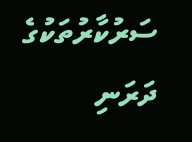ސަރުކާރުތަކުގެ ދަރަނި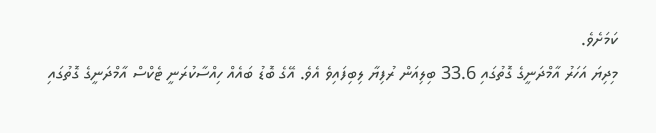ކަމަށެވެ.
މިދިޔަ އަހަރު އާމްދަނީގެ ގޮތުގައި 33.6 ބިލިއަން ރުފިޔާ ލިބިފައިވެ އެވެ. އޭގެ ބޮޑު ބައެއް ހިއްސާކުރަނީ ޓެކްސް އާމްދަނީގެ ގޮތުގައި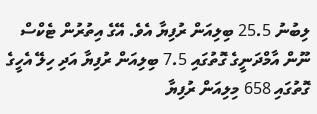ލިބުނު 25.5 ބިލިއަން ރުފިޔާ އެވެ. އޭގެ އިތުރުން ޓެކްސް ނޫން އާމްދަނީގެ ގޮތުގައި 7.5 ބިލިއަން ރުފިޔާ އަދި ހިލޭ އެހީގެ ގޮތުގައި 658 މިލިއަން ރުފިޔާ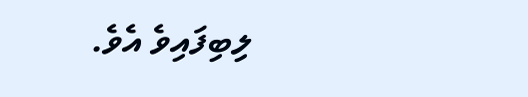ލިބިފައިވެ އެވެ.